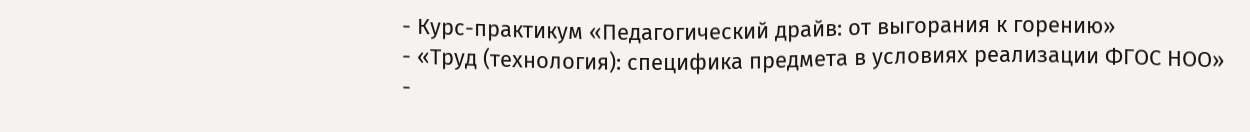- Курс-практикум «Педагогический драйв: от выгорания к горению»
- «Труд (технология): специфика предмета в условиях реализации ФГОС НОО»
-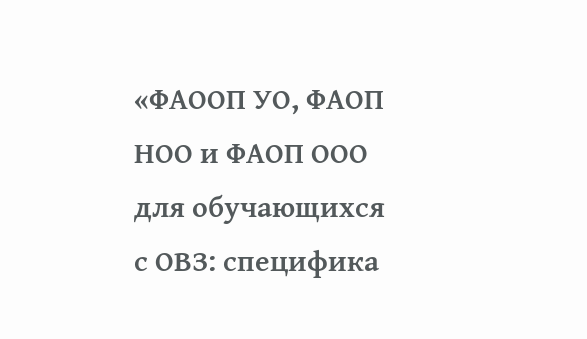«ФАООП УО, ФАОП НОО и ФАОП ООО для обучающихся с ОВЗ: специфика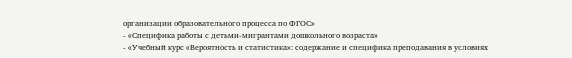организации образовательного процесса по ФГОС»
- «Специфика работы с детьми-мигрантами дошкольного возраста»
- «Учебный курс «Вероятность и статистика»: содержание и специфика преподавания в условиях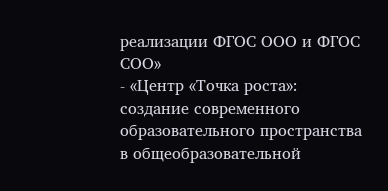реализации ФГОС ООО и ФГОС СОО»
- «Центр «Точка роста»: создание современного образовательного пространства в общеобразовательной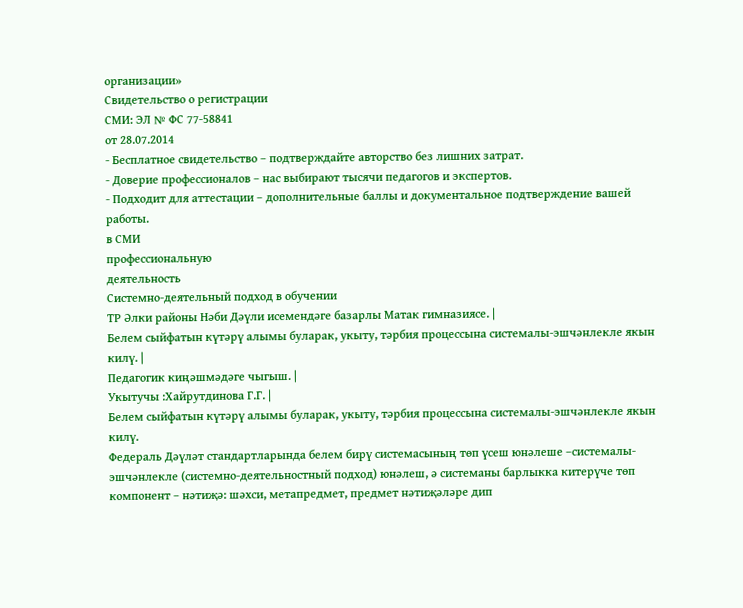организации»
Свидетельство о регистрации
СМИ: ЭЛ № ФС 77-58841
от 28.07.2014
- Бесплатное свидетельство – подтверждайте авторство без лишних затрат.
- Доверие профессионалов – нас выбирают тысячи педагогов и экспертов.
- Подходит для аттестации – дополнительные баллы и документальное подтверждение вашей работы.
в СМИ
профессиональную
деятельность
Системно-деятельный подход в обучении
ТР Әлки районы Нәби Дәүли исемендәге базарлы Матак гимназиясе. |
Белем сыйфатын күтәрү алымы буларак, укыту, тәрбия процессына системалы-эшчәнлекле якын килү. |
Педагогик киңәшмәдәге чыгыш. |
Укытучы :Хайрутдинова Г.Г. |
Белем сыйфатын күтәрү алымы буларак, укыту, тәрбия процессына системалы-эшчәнлекле якын килү.
Федераль Дәүләт стандартларында белем бирү системасының төп үсеш юнәлеше –системалы-эшчәнлекле (системно-деятельностный подход) юнәлеш, ә системаны барлыкка китерүче төп компонент – нәтиҗә: шәхси, метапредмет, предмет нәтиҗәләре дип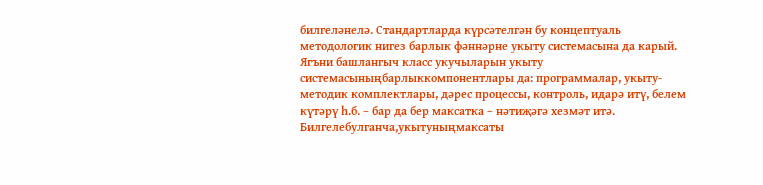билгеләнелә. Стандартларда күрсәтелгән бу концептуаль методологик нигез барлык фәннәрне укыту системасына да карый. Ягъни башлангыч класс укучыларын укыту системасыныңбарлыккомпонентлары да: программалар, укыту-методик комплектлары, дәрес процессы, контроль, идарә итү, белем күтәрү һ.б. – бар да бер максатка – нәтиҗәгә хезмәт итә.
Билгелебулганча,укытуныңмаксаты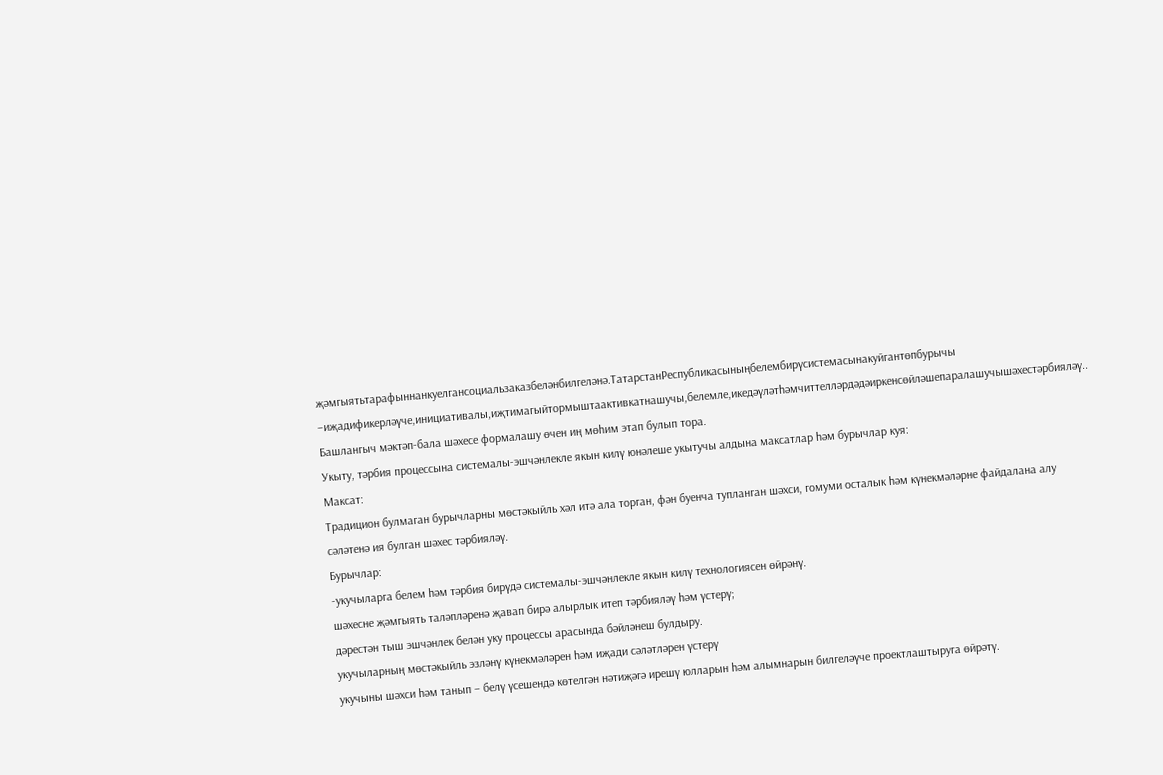җәмгыятьтарафыннанкуелгансоциальзаказбеләнбилгеләнә.ТатарстанРеспубликасыныңбелембирүсистемасынакуйгантөпбурычы –иҗадификерләүче,инициативалы,иҗтимагыйтормыштаактивкатнашучы,белемле,икедәүләтһәмчиттелләрдәдәиркенсөйләшепаралашучышәхестәрбияләү..
Башлангыч мәктәп-бала шәхесе формалашу өчен иң мөһим этап булып тора.
Укыту, тәрбия процессына системалы-эшчәнлекле якын килү юнәлеше укытучы алдына максатлар һәм бурычлар куя:
Максат:
Традицион булмаган бурычларны мөстәкыйль хәл итә ала торган, фән буенча тупланган шәхси, гомуми осталык һәм күнекмәләрне файдалана алу сәләтенә ия булган шәхес тәрбияләү.
Бурычлар:
-укучыларга белем һәм тәрбия бирүдә системалы-эшчәнлекле якын килү технологиясен өйрәнү.
шәхесне җәмгыять таләпләренә җавап бирә алырлык итеп тәрбияләү һәм үстерү;
дәрестән тыш эшчәнлек белән уку процессы арасында бәйләнеш булдыру.
укучыларның мөстәкыйль эзләнү күнекмәләрен һәм иҗади сәләтләрен үстерү
укучыны шәхси һәм танып – белү үсешендә көтелгән нәтиҗәгә ирешү юлларын һәм алымнарын билгеләүче проектлаштыруга өйрәтү.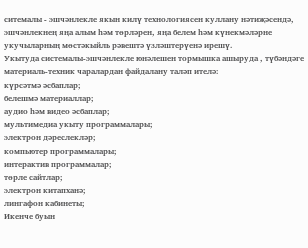ситемалы - эшчәнлекле якын килү технологиясен куллану нәтиҗәсендә, эшчәнлекнең яңа алым һәм төрләрен, яңа белем һәм күнекмәләрне укучыларның мөстәкыйль рәвештә үзләштерүенә ирешү.
Укытуда системалы-эшчәнлекле юнәлешен тормышка ашыруда , түбәндәге материаль-техник чаралардан файдалану таләп ителә:
күрсәтмә әсбаплар;
белешмә материаллар;
аудио һәм видео әсбаплар;
мультимедиа укыту программалары;
электрон дәреслекләр;
компьютер программалары;
интерактив программалар;
төрле сайтлар;
электрон китапханә;
лингафон кабинеты;
Икенче буын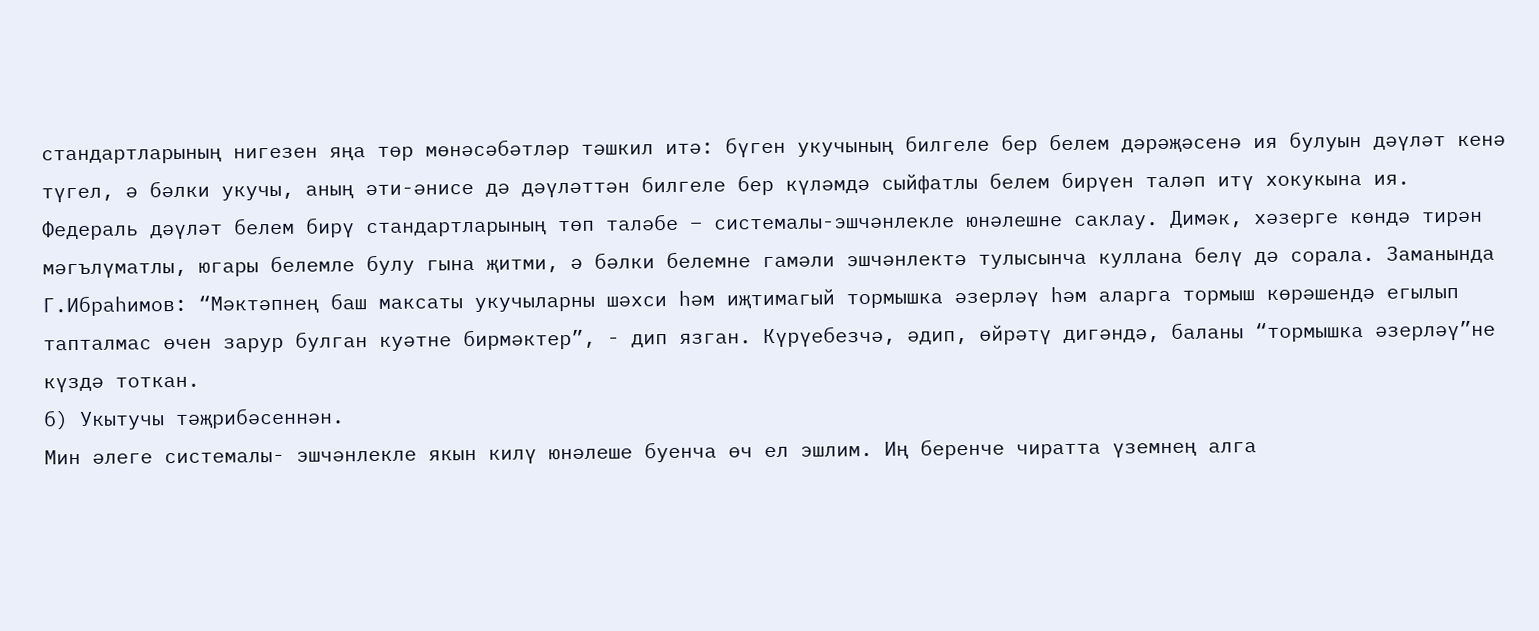стандартларының нигезен яңа төр мөнәсәбәтләр тәшкил итә: бүген укучының билгеле бер белем дәрәҗәсенә ия булуын дәүләт кенә түгел, ә бәлки укучы, аның әти-әнисе дә дәүләттән билгеле бер күләмдә сыйфатлы белем бирүен таләп итү хокукына ия.
Федераль дәүләт белем бирү стандартларының төп таләбе – системалы-эшчәнлекле юнәлешне саклау. Димәк, хәзерге көндә тирән мәгълүматлы, югары белемле булу гына җитми, ә бәлки белемне гамәли эшчәнлектә тулысынча куллана белү дә сорала. Заманында Г.Ибраһимов: “Мәктәпнең баш максаты укучыларны шәхси һәм иҗтимагый тормышка әзерләү һәм аларга тормыш көрәшендә егылып тапталмас өчен зарур булган куәтне бирмәктер”, - дип язган. Күрүебезчә, әдип, өйрәтү дигәндә, баланы “тормышка әзерләү”не күздә тоткан.
б) Укытучы тәҗрибәсеннән.
Мин әлеге системалы- эшчәнлекле якын килү юнәлеше буенча өч ел эшлим. Иң беренче чиратта үземнең алга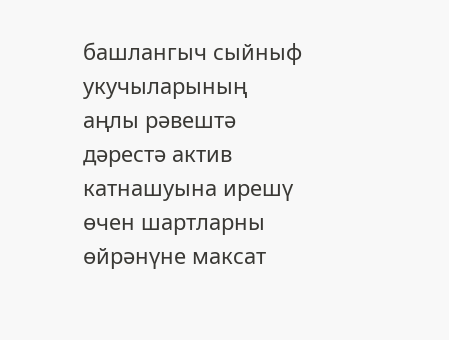башлангыч сыйныф укучыларының аңлы рәвештә дәрестә актив катнашуына ирешү өчен шартларны өйрәнүне максат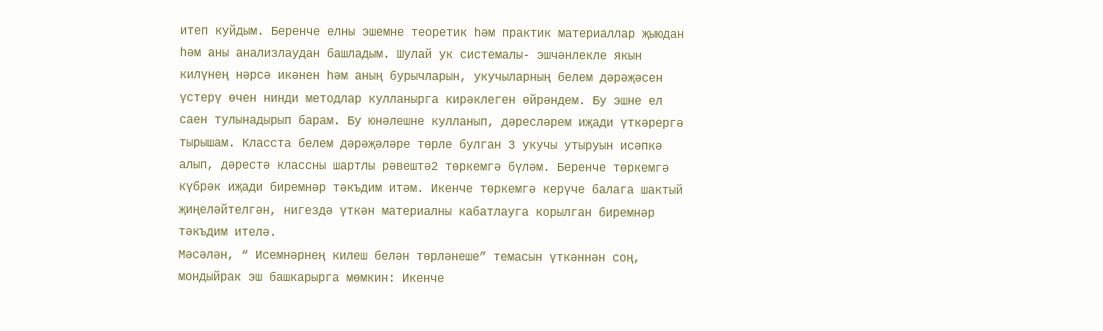итеп куйдым. Беренче елны эшемне теоретик һәм практик материаллар җыюдан һәм аны анализлаудан башладым. Шулай ук системалы- эшчәнлекле якын килүнең нәрсә икәнен һәм аның бурычларын, укучыларның белем дәрәҗәсен үстерү өчен нинди методлар кулланырга кирәклеген өйрәндем. Бу эшне ел саен тулынадырып барам. Бу юнәлешне кулланып, дәресләрем иҗади үткәрергә тырышам. Класста белем дәрәҗәләре төрле булган 3 укучы утыруын исәпкә алып, дәрестә классны шартлы рәвештә2 төркемгә бүләм. Беренче төркемгә күбрәк иҗади биремнәр тәкъдим итәм. Икенче төркемгә керүче балага шактый җиңеләйтелгән, нигездә үткән материалны кабатлауга корылган биремнәр тәкъдим ителә.
Мәсәлән, “ Исемнәрнең килеш белән төрләнеше” темасын үткәннән соң, мондыйрак эш башкарырга мөмкин: Икенче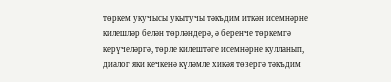төркем укучысы укытучы тәкъдим иткән исемнәрне килешләр белән төрләндерә, ә беренче төркемгә керүчеләргә, төрле килештәге исемнәрне кулланып, диалог яки кечкенә күләмле хикәя төзергә тәкъдим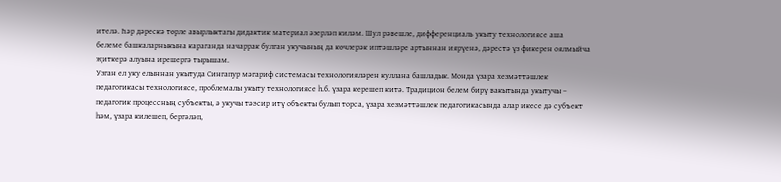ителә. Һәр дәрескә төрле авырлыктагы дидактик материал әзерләп киләм. Шул рәвешле, дифференциаль укыту технологиясе аша белеме башкаларныкына караганда начаррак булган укучының да көчлерәк иптәшләре артыннан иярүенә, дәрестә үз фикерен оялмыйча җиткерә алуына ирешергә тырышам.
Узган ел уку елыннан укытуда Сингапур мәгариф системасы технологияләрен куллана башладык. Монда үзара хезмәттәшлек педагогикасы технологиясе, проблемалы укыту технологиясе һ.б. үзара керешеп китә. Традицион белем бирү вакытында укытучы – педагогик процессның субъекты, ә укучы тәэсир итү объекты булып торса, үзара хезмәттәшлек педагогикасында алар икесе дә субъект һәм, үзара килешеп, бергәләп,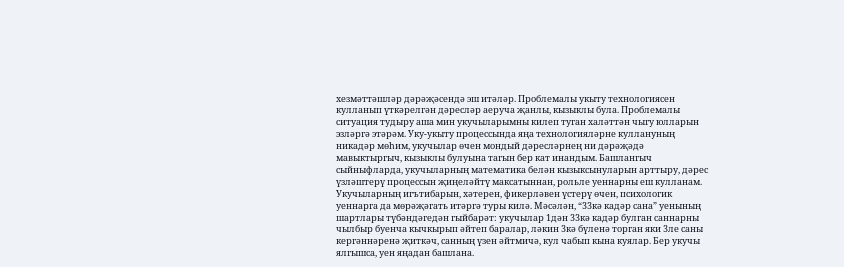хезмәттәшләр дәрәҗәсендә эш итәләр. Проблемалы укыту технологиясен кулланып үткәрелгән дәресләр аеруча җанлы, кызыклы була. Проблемалы ситуация тудыру аша мин укучыларымны килеп туган халәттән чыгу юлларын эзләргә этәрәм. Уку-укыту процессында яңа технологияләрне куллануның никадәр мөһим, укучылар өчен мондый дәресләрнең ни дәрәҗәдә мавыктыргыч, кызыклы булуына тагын бер кат инандым. Башлангыч сыйныфларда, укучыларның математика белән кызыксынуларын арттыру, дәрес үзләштерү процессын җиңеләйтү максатыннан, рольле уеннарны еш кулланам. Укучыларның игътибарын, хәтерен, фикерләвен үстерү өчен, психологик уеннарга да мөрәҗәгать итәргә туры килә. Мәсәлән, “33кә кадәр сана” уенының шартлары түбәндәгедән гыйбарәт: укучылар 1дән 33кә кадәр булган саннарны чылбыр буенча кычкырып әйтеп баралар, ләкин 3кә бүленә торган яки 3ле саны кергәннәренә җиткәч, санның үзен әйтмичә, кул чабып кына куялар. Бер укучы ялгышса, уен яңадан башлана.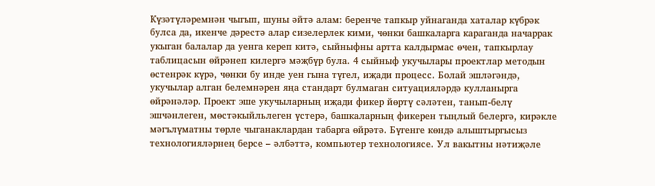Күзәтүләремнән чыгып, шуны әйтә алам: беренче тапкыр уйнаганда хаталар күбрәк булса да, икенче дәрестә алар сизелерлек кими, чөнки башкаларга караганда начаррак укыган балалар да уенга кереп китә, сыйныфны артта калдырмас өчен, тапкырлау таблицасын өйрәнеп килергә мәҗбүр була. 4 сыйныф укучылары проектлар методын өстенрәк күрә, чөнки бу инде уен гына түгел, иҗади процесс. Болай эшләгәндә, укучылар алган белемнәрен яңа стандарт булмаган ситуацияләрдә кулланырга өйрәнәләр. Проект эше укучыларның иҗади фикер йөртү сәләтен, танып-белү эшчәнлеген, мөстәкыйльлеген үстерә, башкаларның фикерен тыңлый белергә, кирәкле мәгълүматны төрле чыганаклардан табарга өйрәтә. Бүгенге көндә алыштыргысыз технологияләрнең берсе – әлбәттә, компьютер технологиясе. Ул вакытны нәтиҗәле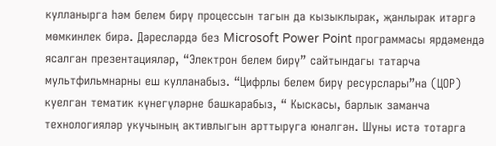кулланырга һәм белем бирү процессын тагын да кызыклырак, җанлырак итәргә мөмкинлек бирә. Дәресләрдә без Microsoft Power Point программасы ярдәмендә ясалган презентацияләр, “Электрон белем бирү” сайтындагы татарча мультфильмнарны еш кулланабыз. “Цифрлы белем бирү ресурслары”на (ЦОР) куелган тематик күнегүләрне башкарабыз, “ Кыскасы, барлык заманча технологияләр укучының активлыгын арттыруга юнәлгән. Шуны истә тотарга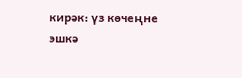кирәк: үз көчеңне эшкә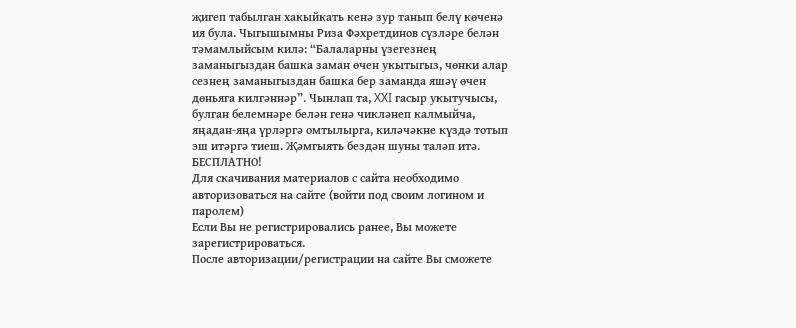җигеп табылган хакыйкать кенә зур танып белү көченә ия була. Чыгышымны Риза Фәхретдинов сүзләре белән тәмамлыйсым килә: “Балаларны үзегезнең заманыгыздан башка заман өчен укытыгыз, чөнки алар сезнең заманыгыздан башка бер заманда яшәү өчен дөньяга килгәннәр”. Чынлап та, XXI гасыр укытучысы, булган белемнәре белән генә чикләнеп калмыйча, яңадан-яңа үрләргә омтылырга, киләчәкне күздә тотып эш итәргә тиеш. Җәмгыять бездән шуны таләп итә.
БЕСПЛАТНО!
Для скачивания материалов с сайта необходимо авторизоваться на сайте (войти под своим логином и паролем)
Если Вы не регистрировались ранее, Вы можете зарегистрироваться.
После авторизации/регистрации на сайте Вы сможете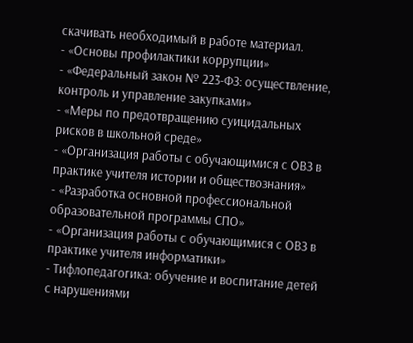скачивать необходимый в работе материал.
- «Основы профилактики коррупции»
- «Федеральный закон № 223-ФЗ: осуществление, контроль и управление закупками»
- «Меры по предотвращению суицидальных рисков в школьной среде»
- «Организация работы с обучающимися с ОВЗ в практике учителя истории и обществознания»
- «Разработка основной профессиональной образовательной программы СПО»
- «Организация работы с обучающимися с ОВЗ в практике учителя информатики»
- Тифлопедагогика: обучение и воспитание детей с нарушениями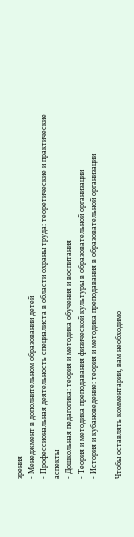зрения
- Менеджмент в дополнительном образовании детей
- Профессиональная деятельность специалиста в области охраны труда: теоретические и практические аспекты
- Дошкольная педагогика: теория и методика обучения и воспитания
- Теория и методика преподавания физической культуры в образовательной организации
- История и кубановедение: теория и методика преподавания в образовательной организации

Чтобы оставлять комментарии, вам необходимо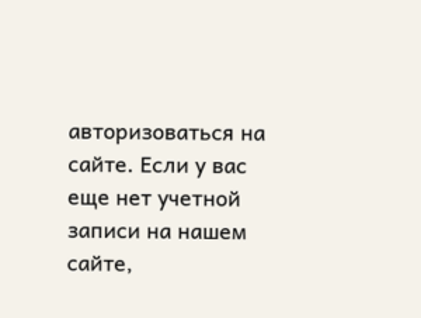авторизоваться на сайте. Если у вас еще нет учетной записи на нашем сайте,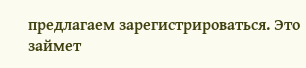предлагаем зарегистрироваться. Это займет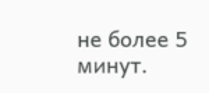не более 5 минут.